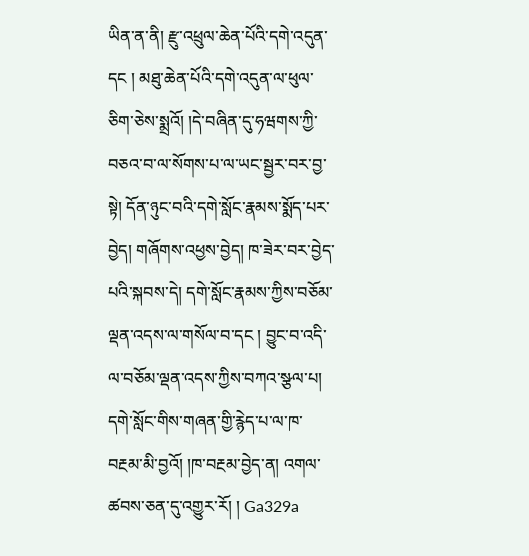ཡིན་ན་ནི། རྫུ་འཕྲུལ་ཆེན་པོའི་དགེ་འདུན་དང ། མཐུ་ཆེན་པོའི་དགེ་འདུན་ལ་ཕུལ་ཅིག་ཅེས་སྨྲའོ། །དེ་བཞིན་དུ་ཧཝགས་ཀྱི་བཅའ་བ་ལ་སོགས་པ་ལ་ཡང་སྦྱར་བར་བྱ་སྟེ། དོན་ཉུང་བའི་དགེ་སློང་རྣམས་སྨོད་པར་བྱེད། གཞོགས་འཕྱས་བྱེད། ཁ་ཟེར་བར་བྱེད་པའི་སྐབས་དེ། དགེ་སློང་རྣམས་ཀྱིས་བཅོམ་ལྡན་འདས་ལ་གསོལ་བ་དང ། བྱུང་བ་འདི་ལ་བཅོམ་ལྡན་འདས་ཀྱིས་བཀའ་སྩལ་པ། དགེ་སློང་གིས་གཞན་གྱི་རྙེད་པ་ལ་ཁ་བརྔམ་མི་བྱའོ། །ཁ་བརྔམ་བྱེད་ན། འགལ་ཚབས་ཅན་དུ་འགྱུར་རོ། ། Ga329a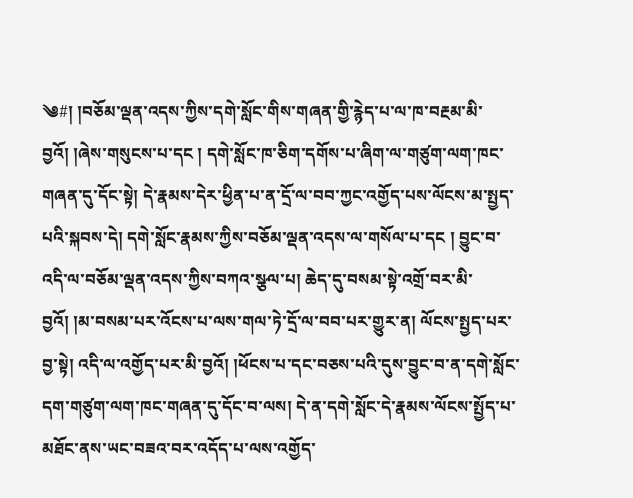༄#། །བཅོམ་ལྡན་འདས་ཀྱིས་དགེ་སློང་གིས་གཞན་གྱི་རྙེད་པ་ལ་ཁ་བརྔམ་མི་བྱའོ། །ཞེས་གསུངས་པ་དང ། དགེ་སློང་ཁ་ཅིག་དགོས་པ་ཞིག་ལ་གཙུག་ལག་ཁང་གཞན་དུ་དོང་སྟེ། དེ་རྣམས་དེར་ཕྱིན་པ་ན་དྲོ་ལ་བབ་ཀྱང་འགྱོད་པས་ལོངས་མ་སྤྱད་པའི་སྐབས་དེ། དགེ་སློང་རྣམས་ཀྱིས་བཅོམ་ལྡན་འདས་ལ་གསོལ་པ་དང ། བྱུང་བ་འདི་ལ་བཅོམ་ལྡན་འདས་ཀྱིས་བཀའ་སྩལ་པ། ཆེད་དུ་བསམ་སྟེ་འགྲོ་བར་མི་བྱའོ། །མ་བསམ་པར་འོངས་པ་ལས་གལ་ཏེ་དྲོ་ལ་བབ་པར་གྱུར་ན། ལོངས་སྤྱད་པར་བྱ་སྟེ། འདི་ལ་འགྱོད་པར་མི་བྱའོ། །ཕོངས་པ་དང་བཅས་པའི་དུས་བྱུང་བ་ན་དགེ་སློང་དག་གཙུག་ལག་ཁང་གཞན་དུ་དོང་བ་ལས། དེ་ན་དགེ་སློང་དེ་རྣམས་ལོངས་སྤྱོད་པ་མཐོང་ནས་ཡང་བཟའ་བར་འདོད་པ་ལས་འགྱོད་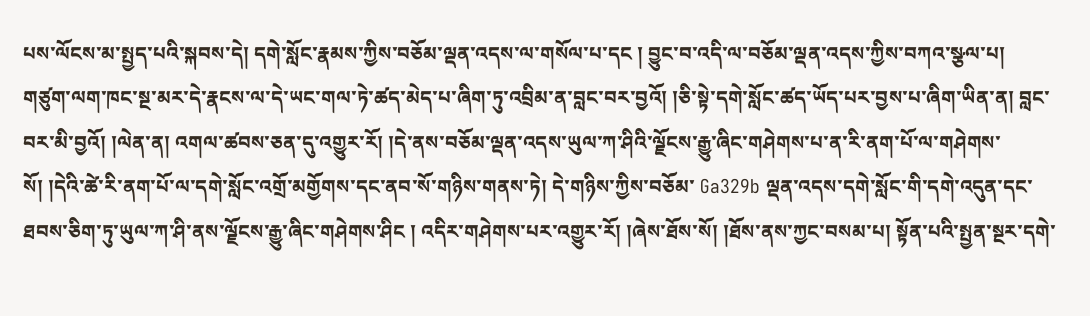པས་ལོངས་མ་སྤྱད་པའི་སྐབས་དེ། དགེ་སློང་རྣམས་ཀྱིས་བཅོམ་ལྡན་འདས་ལ་གསོལ་པ་དང ། བྱུང་བ་འདི་ལ་བཅོམ་ལྡན་འདས་ཀྱིས་བཀའ་སྩལ་པ། གཙུག་ལག་ཁང་སྔ་མར་དེ་རྣངས་ལ་དེ་ཡང་གལ་ཏེ་ཚད་མེད་པ་ཞིག་ཏུ་འབྲིམ་ན་བླང་བར་བྱའོ། །ཅི་སྟེ་དགེ་སློང་ཚད་ཡོད་པར་བྱས་པ་ཞིག་ཡིན་ན། བླང་བར་མི་བྱའོ། །ལེན་ན། འགལ་ཚབས་ཅན་དུ་འགྱུར་རོ། །དེ་ནས་བཅོམ་ལྡན་འདས་ཡུལ་ཀ་ཤིའི་ལྗོངས་རྒྱུ་ཞིང་གཤེགས་པ་ན་རི་ནག་པོ་ལ་གཤེགས་སོ། །དེའི་ཚེ་རི་ནག་པོ་ལ་དགེ་སློང་འགྲོ་མགྱོགས་དང་ནབ་སོ་གཉིས་གནས་ཏེ། དེ་གཉིས་ཀྱིས་བཅོམ་ Ga329b ལྡན་འདས་དགེ་སློང་གི་དགེ་འདུན་དང་ཐབས་ཅིག་ཏུ་ཡུལ་ཀ་ཤི་ནས་ལྗོངས་རྒྱུ་ཞིང་གཤེགས་ཤིང ། འདིར་གཤེགས་པར་འགྱུར་རོ། །ཞེས་ཐོས་སོ། །ཐོས་ནས་ཀྱང་བསམ་པ། སྟོན་པའི་སྤྱན་སྔར་དགེ་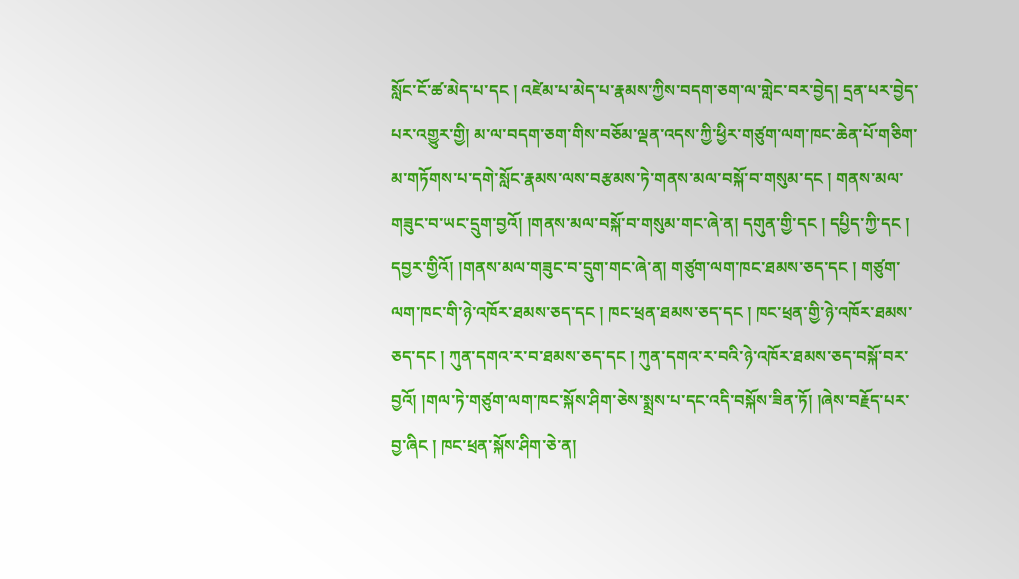སློང་ངོ་ཚ་མེད་པ་དང ། འཛེམ་པ་མེད་པ་རྣམས་ཀྱིས་བདག་ཅག་ལ་གླེང་བར་བྱེད། དྲན་པར་བྱེད་པར་འགྱུར་གྱི། མ་ལ་བདག་ཅག་གིས་བཅོམ་ལྡན་འདས་ཀྱི་ཕྱིར་གཙུག་ལག་ཁང་ཆེན་པོ་གཅིག་མ་གཏོགས་པ་དགེ་སློང་རྣམས་ལས་བརྩམས་ཏེ་གནས་མལ་བསྐོ་བ་གསུམ་དང ། གནས་མལ་གཟུང་བ་ཡང་དྲུག་བྱའོ། །གནས་མལ་བསྐོ་བ་གསུམ་གང་ཞེ་ན། དགུན་གྱི་དང ། དཔྱིད་ཀྱི་དང ། དབྱར་གྱིའོ། །གནས་མལ་གཟུང་བ་དྲུག་གང་ཞེ་ན། གཙུག་ལག་ཁང་ཐམས་ཅད་དང ། གཙུག་ལག་ཁང་གི་ཉེ་འཁོར་ཐམས་ཅད་དང ། ཁང་ཕྲན་ཐམས་ཅད་དང ། ཁང་ཕྲན་གྱི་ཉེ་འཁོར་ཐམས་ཅད་དང ། ཀུན་དགའ་ར་བ་ཐམས་ཅད་དང ། ཀུན་དགའ་ར་བའི་ཉེ་འཁོར་ཐམས་ཅད་བསྐོ་བར་བྱའོ། །གལ་ཏེ་གཙུག་ལག་ཁང་སྐོས་ཤིག་ཅེས་སྨྲས་པ་དང་འདི་བསྐོས་ཟིན་ཏོ། །ཞེས་བརྗོད་པར་བྱ་ཞིང ། ཁང་ཕྲན་སྐོས་ཤིག་ཅེ་ན།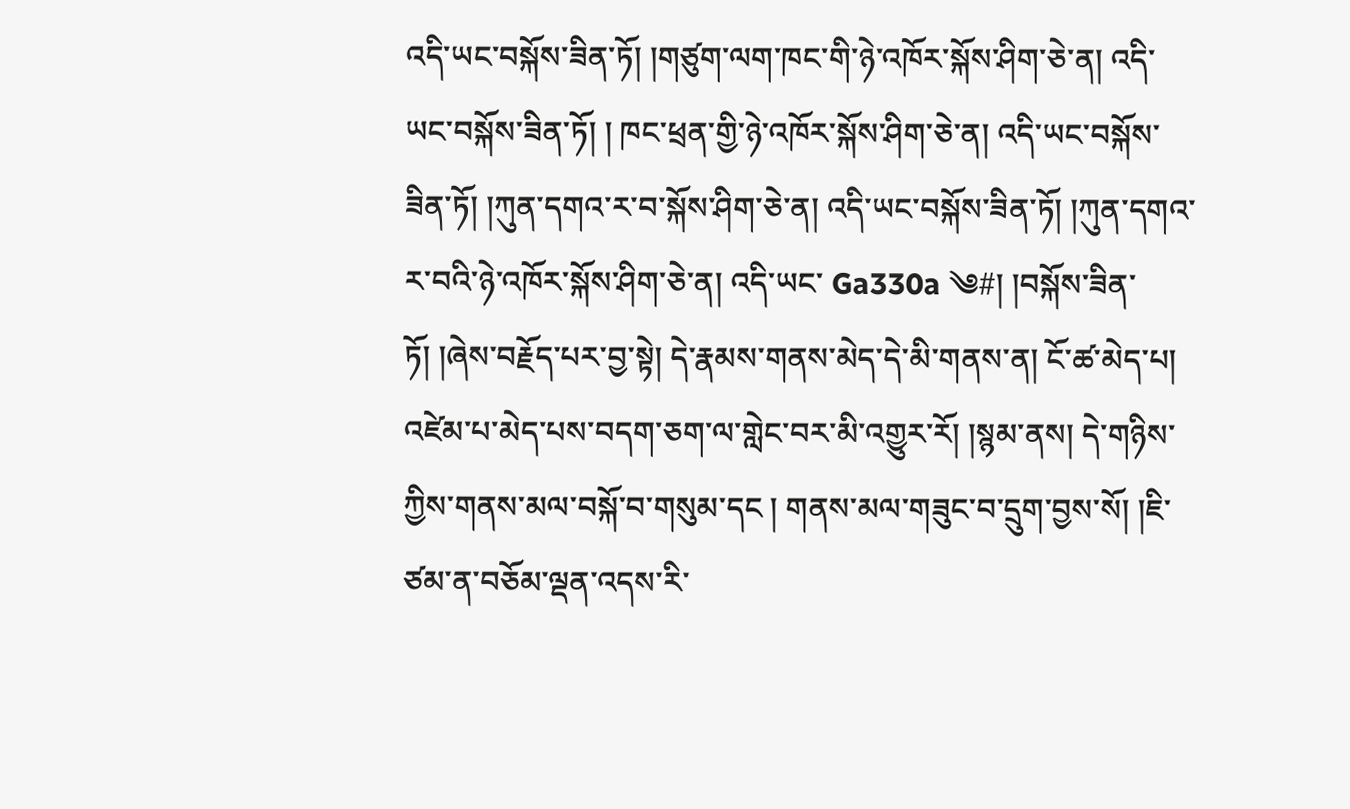འདི་ཡང་བསྐོས་ཟིན་ཏོ། །གཙུག་ལག་ཁང་གི་ཉེ་འཁོར་སྐོས་ཤིག་ཅེ་ན། འདི་ཡང་བསྐོས་ཟིན་ཏོ། ། ཁང་ཕྲན་གྱི་ཉེ་འཁོར་སྐོས་ཤིག་ཅེ་ན། འདི་ཡང་བསྐོས་ཟིན་ཏོ། །ཀུན་དགའ་ར་བ་སྐོས་ཤིག་ཅེ་ན། འདི་ཡང་བསྐོས་ཟིན་ཏོ། །ཀུན་དགའ་ར་བའི་ཉེ་འཁོར་སྐོས་ཤིག་ཅེ་ན། འདི་ཡང་ Ga330a ༄#། །བསྐོས་ཟིན་ཏོ། །ཞེས་བརྗོད་པར་བྱ་སྟེ། དེ་རྣམས་གནས་མེད་དེ་མི་གནས་ན། ངོ་ཚ་མེད་པ། འཛེམ་པ་མེད་པས་བདག་ཅག་ལ་གླེང་བར་མི་འགྱུར་རོ། །སྙམ་ནས། དེ་གཉིས་ཀྱིས་གནས་མལ་བསྐོ་བ་གསུམ་དང ། གནས་མལ་གཟུང་བ་དྲུག་བྱས་སོ། །ཇི་ཙམ་ན་བཅོམ་ལྡན་འདས་རི་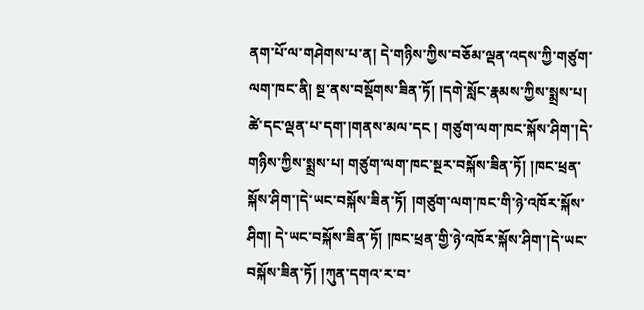ནག་པོ་ལ་གཤེགས་པ་ན། དེ་གཉིས་ཀྱིས་བཅོམ་ལྡན་འདས་ཀྱི་གཙུག་ལག་ཁང་ནི། སྔ་ནས་བསྡོགས་ཟིན་ཏོ། །དགེ་སློང་རྣམས་ཀྱིས་སྨྲས་པ། ཚེ་དང་ལྡན་པ་དག་།གནས་མལ་དང ། གཙུག་ལག་ཁང་སྐོས་ཤིག་།དེ་གཉིས་ཀྱིས་སྨྲས་པ། གཙུག་ལག་ཁང་སྔར་བསྐོས་ཟིན་ཏོ། །ཁང་ཕྲན་སྐོས་ཤིག་།དེ་ཡང་བསྐོས་ཟིན་ཏོ། །གཙུག་ལག་ཁང་གི་ཉེ་འཁོར་སྐོས་ཤིག། དེ་ཡང་བསྐོས་ཟིན་ཏོ། །ཁང་ཕྲན་གྱི་ཉེ་འཁོར་སྐོས་ཤིག་།དེ་ཡང་བསྐོས་ཟིན་ཏོ། །ཀུན་དགའ་ར་བ་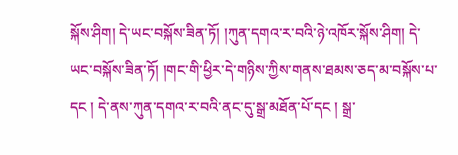སྐོས་ཤིག། དེ་ཡང་བསྐོས་ཟིན་ཏོ། །ཀུན་དགའ་ར་བའི་ཉེ་འཁོར་སྐོས་ཤིག། དེ་ཡང་བསྐོས་ཟིན་ཏོ། །གང་གི་ཕྱིར་དེ་གཉིས་ཀྱིས་གནས་ཐམས་ཅད་མ་བསྐོས་པ་དང ། དེ་ནས་ཀུན་དགའ་ར་བའི་ནང་དུ་སྒྲ་མཐོན་པོ་དང ། སྒྲ་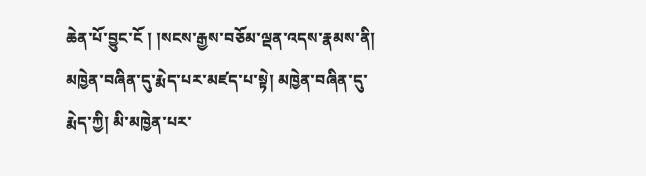ཆེན་པོ་བྱུང་ངོ ། །སངས་རྒྱས་བཅོམ་ལྡན་འདས་རྣམས་ནི། མཁྱེན་བཞིན་དུ་རྨེད་པར་མཛད་པ་སྟེ། མཁྱེན་བཞིན་དུ་རྨེད་ཀྱི། མི་མཁྱེན་པར་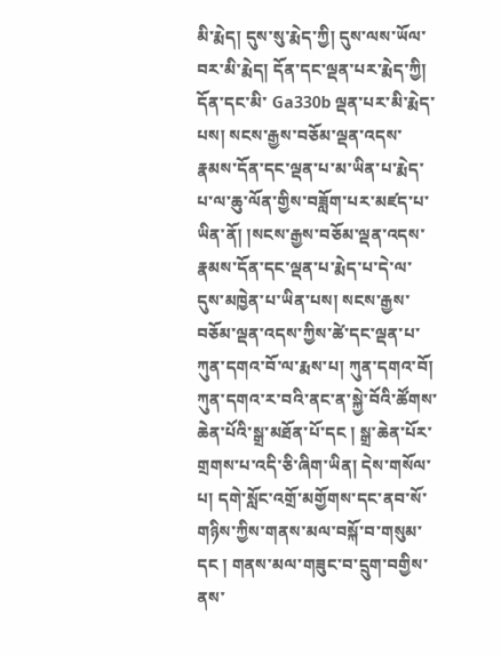མི་རྨེད། དུས་སུ་རྨེད་ཀྱི། དུས་ལས་ཡོལ་བར་མི་རྨེད། དོན་དང་ལྡན་པར་རྨེད་ཀྱི། དོན་དང་མི་ Ga330b ལྡན་པར་མི་རྨེད་པས། སངས་རྒྱས་བཅོམ་ལྡན་འདས་རྣམས་དོན་དང་ལྡན་པ་མ་ཡིན་པ་རྨེད་པ་ལ་ཆུ་ལོན་གྱིས་བཟློག་པར་མཛད་པ་ཡིན་ནོ། །སངས་རྒྱས་བཅོམ་ལྡན་འདས་རྣམས་དོན་དང་ལྡན་པ་རྨེད་པ་དེ་ལ་དུས་མཁྱེན་པ་ཡིན་པས། སངས་རྒྱས་བཅོམ་ལྡན་འདས་ཀྱིས་ཚེ་དང་ལྡན་པ་ཀུན་དགའ་བོ་ལ་རྨས་པ། ཀུན་དགའ་བོ། ཀུན་དགའ་ར་བའི་ནང་ན་སྐྱེ་བོའི་ཚོགས་ཆེན་པོའི་སྒྲ་མཐོན་པོ་དང ། སྒྲ་ཆེན་པོར་གྲགས་པ་འདི་ཅི་ཞིག་ཡིན། དེས་གསོལ་པ། དགེ་སློང་འགྲོ་མགྱོགས་དང་ནབ་སོ་གཉིས་ཀྱིས་གནས་མལ་བསྐོ་བ་གསུམ་དང ། གནས་མལ་གཟུང་བ་དྲུག་བགྱིས་ནས་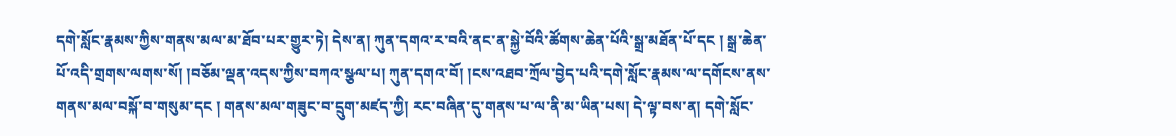དགེ་སློང་རྣམས་ཀྱིས་གནས་མལ་མ་ཐོབ་པར་གྱུར་ཏེ། དེས་ན། ཀུན་དགའ་ར་བའི་ནང་ན་སྐྱེ་བོའི་ཚོགས་ཆེན་པོའི་སྒྲ་མཐོན་པོ་དང ། སྒྲ་ཆེན་པོ་འདི་གྲགས་ལགས་སོ། །བཅོམ་ལྡན་འདས་ཀྱིས་བཀའ་སྩལ་པ། ཀུན་དགའ་བོ། །ངས་འཐབ་ཀྲོལ་བྱེད་པའི་དགེ་སློང་རྣམས་ལ་དགོངས་ནས་གནས་མལ་བསྐོ་བ་གསུམ་དང ། གནས་མལ་གཟུང་བ་དྲུག་མཛད་ཀྱི། རང་བཞིན་དུ་གནས་པ་ལ་ནི་མ་ཡིན་པས། དེ་ལྟ་བས་ན། དགེ་སློང་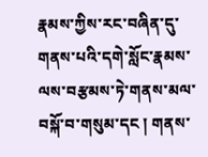རྣམས་ཀྱིས་རང་བཞིན་དུ་གནས་པའི་དགེ་སློང་རྣམས་ལས་བརྩམས་ཏེ་གནས་མལ་བསྐོ་བ་གསུམ་དང ། གནས་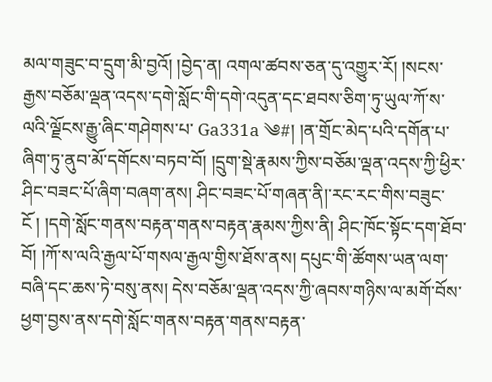མལ་གཟུང་བ་དྲུག་མི་བྱའོ། །བྱེད་ན། འགལ་ཚབས་ཅན་དུ་འགྱུར་རོ། །སངས་རྒྱས་བཅོམ་ལྡན་འདས་དགེ་སློང་གི་དགེ་འདུན་དང་ཐབས་ཅིག་ཏུ་ཡུལ་ཀོ་ས་ལའི་ལྗོངས་རྒྱུ་ཞིང་གཤེགས་པ་ Ga331a ༄#། །ན་གྲོང་མེད་པའི་དགོན་པ་ཞིག་ཏུ་ནུབ་མོ་དགོངས་བཏབ་བོ། །དྲུག་སྡེ་རྣམས་ཀྱིས་བཅོམ་ལྡན་འདས་ཀྱི་ཕྱིར་ཤིང་བཟང་པོ་ཞིག་བཞག་ནས། ཤིང་བཟང་པོ་གཞན་ནི།་རང་རང་གིས་བཟུང་ངོ ། །དགེ་སློང་གནས་བརྟན་གནས་བརྟན་རྣམས་ཀྱིས་ནི། ཤིང་ཁོང་སྟོང་དག་ཐོབ་བོ། །ཀོ་ས་ལའི་རྒྱལ་པོ་གསལ་རྒྱལ་གྱིས་ཐོས་ནས། དཔུང་གི་ཚོགས་ཡན་ལག་བཞི་དང་ཆས་ཏེ་བསུ་ནས། དེས་བཅོམ་ལྡན་འདས་ཀྱི་ཞབས་གཉིས་ལ་མགོ་བོས་ཕྱག་བྱས་ནས་དགེ་སློང་གནས་བརྟན་གནས་བརྟན་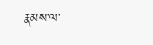རྣམས་ལ་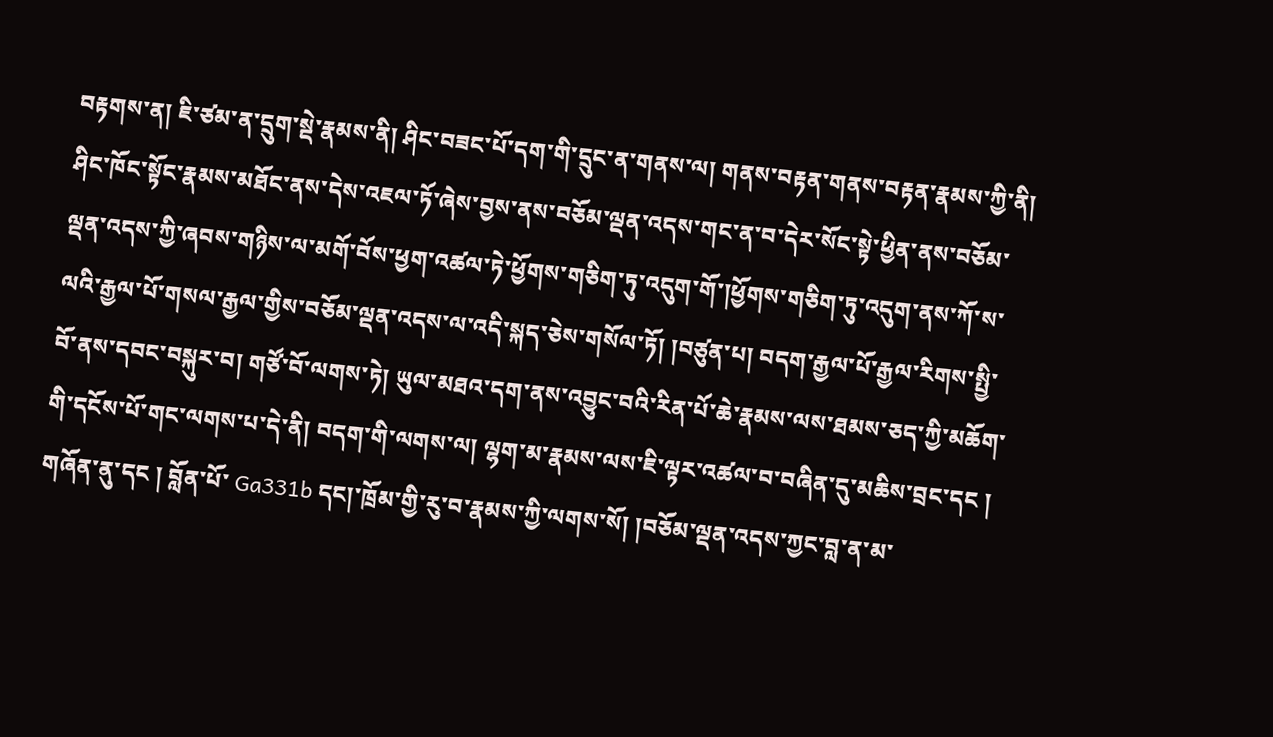བརྟགས་ན། ཇི་ཙམ་ན་དྲུག་སྡེ་རྣམས་ནི། ཤིང་བཟང་པོ་དག་གི་དྲུང་ན་གནས་ལ། གནས་བརྟན་གནས་བརྟན་རྣམས་ཀྱི་ནི། ཤིང་ཁོང་སྟོང་རྣམས་མཐོང་ནས་དེས་འཇལ་ཏོ་ཞེས་བྱས་ནས་བཅོམ་ལྡན་འདས་གང་ན་བ་དེར་སོང་སྟེ་ཕྱིན་ནས་བཅོམ་ལྡན་འདས་ཀྱི་ཞབས་གཉིས་ལ་མགོ་བོས་ཕྱག་འཚལ་ཏེ་ཕྱོགས་གཅིག་ཏུ་འདུག་གོ་།ཕྱོགས་གཅིག་ཏུ་འདུག་ནས་ཀོ་ས་ལའི་རྒྱལ་པོ་གསལ་རྒྱལ་གྱིས་བཅོམ་ལྡན་འདས་ལ་འདི་སྐད་ཅེས་གསོལ་ཏོ། །བཙུན་པ། བདག་རྒྱལ་པོ་རྒྱལ་རིགས་སྤྱི་བོ་ནས་དབང་བསྐུར་བ། གཙོ་བོ་ལགས་ཏེ། ཡུལ་མཐའ་དག་ནས་འབྱུང་བའི་རིན་པོ་ཆེ་རྣམས་ལས་ཐམས་ཅད་ཀྱི་མཆོག་གི་དངོས་པོ་གང་ལགས་པ་དེ་ནི། བདག་གི་ལགས་ལ། ལྷག་མ་རྣམས་ལས་ཇི་ལྟར་འཚལ་བ་བཞིན་དུ་མཆིས་བྲང་དང ། གཞོན་ནུ་དང ། བློན་པོ་ Ga331b དང།་ཁྲོམ་གྱི་རུ་བ་རྣམས་ཀྱི་ལགས་སོ། །བཅོམ་ལྡན་འདས་ཀྱང་བླ་ན་མ་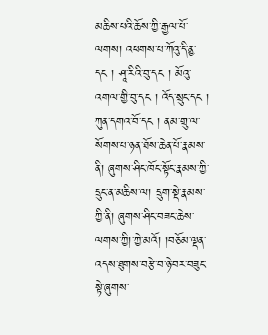མཆིས་པའི་ཆོས་ཀྱི་རྒྱལ་པོ་ལགས། འཕགས་པ་ཀོའུ་དི་ནྱ་དང ། ཤཱ་རིའི་བུ་དང ། མོའུ་འགལ་གྱི་བུ་དང ། འོད་སྲུང་དང ། ཀུན་དགའ་བོ་དང ། ནམ་གྲུ་ལ་སོགས་པ་ཉན་ཐོས་ཆེན་པོ་རྣམས་ནི། ཞུགས་ཤིང་ཁོང་སྟོང་རྣམས་ཀྱི་དྲུང་ན་མཆིས་ལ། དྲུག་སྡེ་རྣམས་ཀྱི་ནི། ཞུགས་ཤིང་བཟང་ཆེས་ལགས་ཀྱི།་ཀྱེ་མའོ། །བཅོམ་ལྡན་འདས་ཐུགས་བརྩེ་བ་ཉེ་བར་བཟུང་སྟེ་ཞུགས་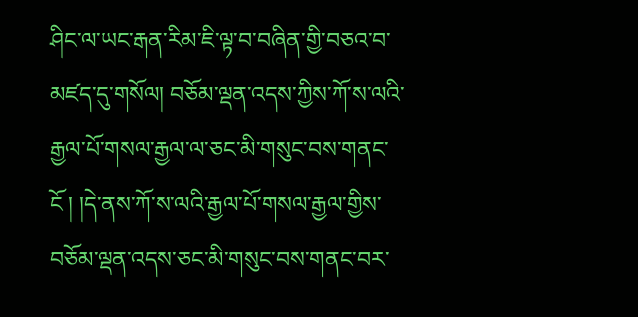ཤིང་ལ་ཡང་རྒན་རིམ་ཇི་ལྟ་བ་བཞིན་གྱི་བཅའ་བ་མཛད་དུ་གསོལ། བཅོམ་ལྡན་འདས་ཀྱིས་ཀོ་ས་ལའི་རྒྱལ་པོ་གསལ་རྒྱལ་ལ་ཅང་མི་གསུང་བས་གནང་ངོ ། །དེ་ནས་ཀོ་ས་ལའི་རྒྱལ་པོ་གསལ་རྒྱལ་གྱིས་བཅོམ་ལྡན་འདས་ཅང་མི་གསུང་བས་གནང་བར་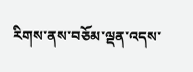རིགས་ནས་བཅོམ་ལྡན་འདས་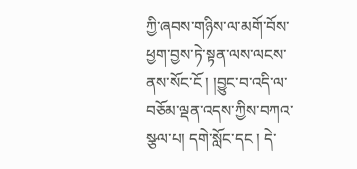ཀྱི་ཞབས་གཉིས་ལ་མགོ་བོས་ཕྱག་བྱས་ཏེ་སྟན་ལས་ལངས་ནས་སོང་ངོ ། །བྱུང་བ་འདི་ལ་བཅོམ་ལྡན་འདས་ཀྱིས་བཀའ་སྩལ་པ། དགེ་སློང་དང ། དེ་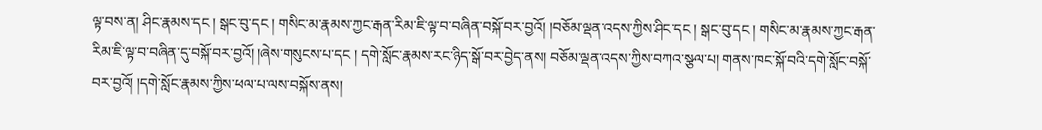ལྟ་བས་ན། ཤིང་རྣམས་དང ། སྒང་བུ་དང ། གསིང་མ་རྣམས་ཀྱང་རྒན་རིམ་ཇི་ལྟ་བ་བཞིན་བསྐོ་བར་བྱའོ། །བཅོམ་ལྡན་འདས་ཀྱིས་ཤིང་དང ། སྒང་བུ་དང ། གསིང་མ་རྣམས་ཀྱང་རྒན་རིམ་ཇི་ལྟ་བ་བཞིན་དུ་བསྐོ་བར་བྱའོ། །ཞེས་གསུངས་པ་དང ། དགེ་སློང་རྣམས་རང་ཉིད་སྒོ་བར་བྱེད་ནས། བཅོམ་ལྡན་འདས་ཀྱིས་བཀའ་སྩལ་པ། གནས་ཁང་སྐོ་བའི་དགེ་སློང་བསྐོ་བར་བྱའོ། །དགེ་སློང་རྣམས་ཀྱིས་ཕལ་པ་ལས་བསྐོས་ནས།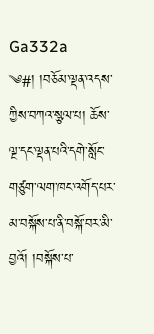Ga332a ༄#། །བཅོམ་ལྡན་འདས་ཀྱིས་བཀའ་སྩལ་པ། ཆོས་ལྔ་དང་ལྡན་པའི་དགེ་སློང་གཙུག་ལག་ཁང་འགོད་པར་མ་བསྐོས་པ་ནི་བསྐོ་བར་མི་བྱའོ། །བསྐོས་པ་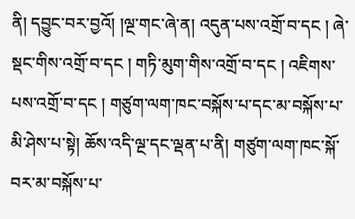ནི། དབྱུང་བར་བྱའོ། །ལྔ་གང་ཞེ་ན། འདུན་པས་འགྲོ་བ་དང ། ཞེ་སྡང་གིས་འགྲོ་བ་དང ། གཏི་མུག་གིས་འགྲོ་བ་དང ། འཇིགས་པས་འགྲོ་བ་དང ། གཙུག་ལག་ཁང་བསྐོས་པ་དང་མ་བསྐོས་པ་མི་ཤེས་པ་སྟེ། ཆོས་འདི་ལྔ་དང་ལྡན་པ་ནི། གཙུག་ལག་ཁང་སྐོ་བར་མ་བསྐོས་པ་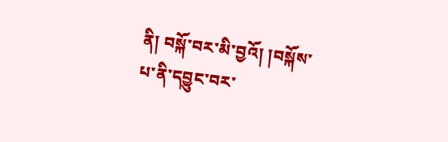ནི། བསྐོ་བར་མི་བྱའོ། །བསྐོས་པ་ནི་དབྱུང་བར་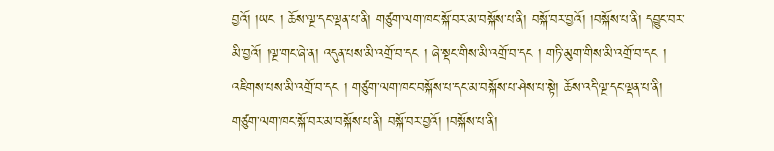བྱའོ། །ཡང ། ཆོས་ལྔ་དང་ལྡན་པ་ནི། གཙུག་ལག་ཁང་སྐོ་བར་མ་བསྐོས་པ་ནི། བསྐོ་བར་བྱའོ། །བསྐོས་པ་ནི། དབྱུང་བར་མི་བྱའོ། །ལྔ་གང་ཞེ་ན། འདུན་པས་མི་འགྲོ་བ་དང ། ཞེ་སྡང་གིས་མི་འགྲོ་བ་དང ། གཏི་མུག་གིས་མི་འགྲོ་བ་དང ། འཇིགས་པས་མི་འགྲོ་བ་དང ། གཙུག་ལག་ཁང་བསྐོས་པ་དང་མ་བསྐོས་པ་ཤེས་པ་སྟེ། ཆོས་འདི་ལྔ་དང་ལྡན་པ་ནི། གཙུག་ལག་ཁང་སྐོ་བར་མ་བསྐོས་པ་ནི། བསྐོ་བར་བྱའོ། །བསྐོས་པ་ནི།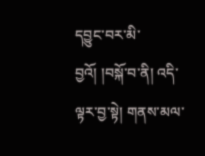དབྱུང་བར་མི་བྱའོ། །བསྐོ་བ་ནི། འདི་ལྟར་བྱ་སྟེ། གནས་མལ་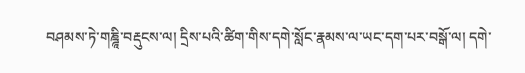བཤམས་ཏེ་གཎྜཱི་བརྡུངས་ལ། དྲིས་པའི་ཚིག་གིས་དགེ་སློང་རྣམས་ལ་ཡང་དག་པར་བསྒོ་ལ། དགེ་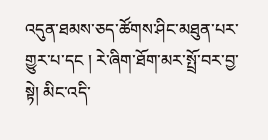འདུན་ཐམས་ཅད་ཚོགས་ཤིང་མཐུན་པར་གྱུར་པ་དང ། རེ་ཞིག་ཐོག་མར་སྤྲོ་བར་བྱ་སྟེ། མིང་འདི་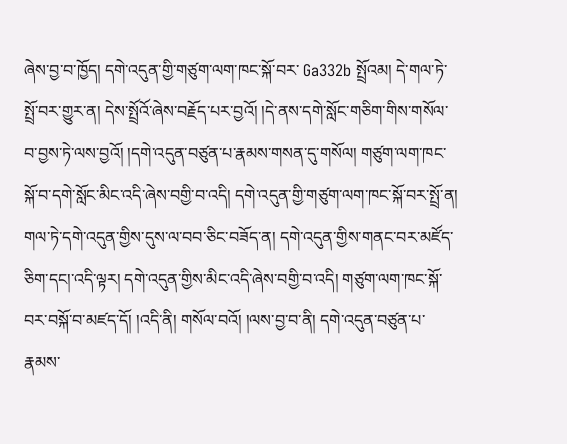ཞེས་བྱ་བ་ཁྱོད། དགེ་འདུན་གྱི་གཙུག་ལག་ཁང་སྐོ་བར་ Ga332b སྤྲོའམ། དེ་གལ་ཏེ་སྤྲོ་བར་གྱུར་ན། དེས་སྤྲོའོ་ཞེས་བརྗོད་པར་བྱའོ། །དེ་ནས་དགེ་སློང་གཅིག་གིས་གསོལ་བ་བྱས་ཏེ་ལས་བྱའོ། །དགེ་འདུན་བཙུན་པ་རྣམས་གསན་དུ་གསོལ། གཙུག་ལག་ཁང་སྐོ་བ་དགེ་སློང་མིང་འདི་ཞེས་བགྱི་བ་འདི། དགེ་འདུན་གྱི་གཙུག་ལག་ཁང་སྐོ་བར་སྤྲོ་ན། གལ་ཏེ་དགེ་འདུན་གྱིས་དུས་ལ་བབ་ཅིང་བཟོད་ན། དགེ་འདུན་གྱིས་གནང་བར་མཛོད་ཅིག་དང།་འདི་ལྟར། དགེ་འདུན་གྱིས་མིང་འདི་ཞེས་བགྱི་བ་འདི། གཙུག་ལག་ཁང་སྐོ་བར་བསྐོ་བ་མཛད་དོ། །འདི་ནི། གསོལ་བའོ། །ལས་བྱ་བ་ནི། དགེ་འདུན་བཙུན་པ་རྣམས་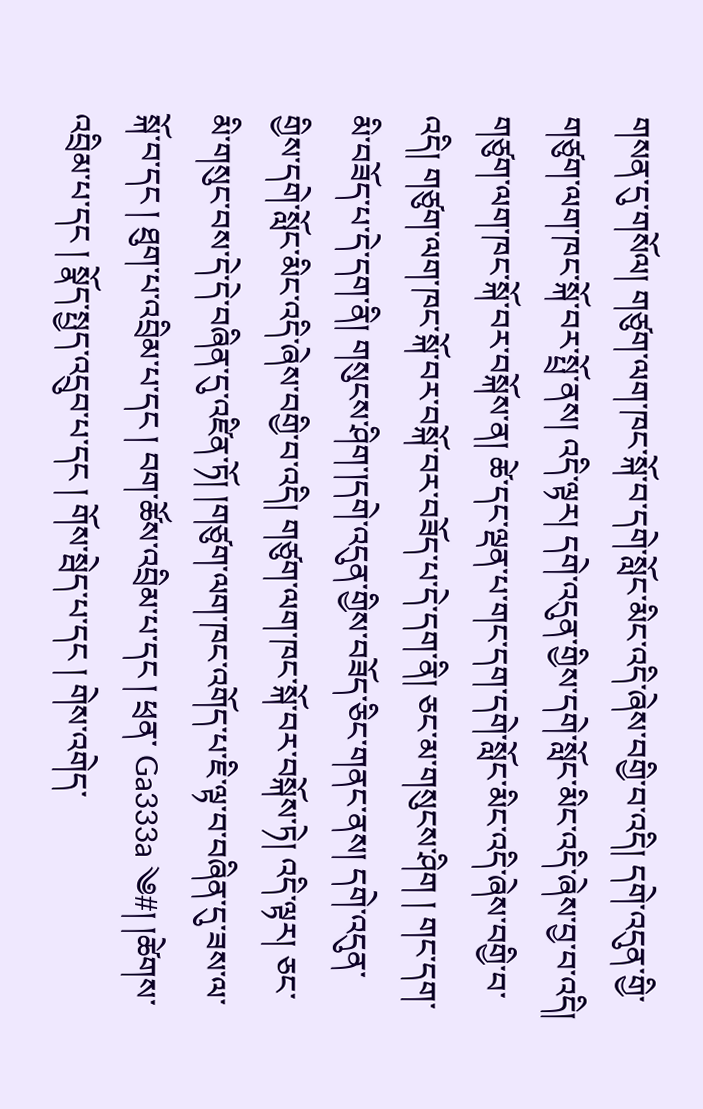གསན་དུ་གསོལ། གཙུག་ལག་ཁང་སྐོ་བ་དགེ་སློང་མིང་འདི་ཞེས་བགྱི་བ་འདི། དགེ་འདུན་གྱི་གཙུག་ལག་ཁང་སྐོ་བར་སྤྲོ་ནས། འདི་ལྟར། དགེ་འདུན་གྱིས་དགེ་སློང་མིང་འདི་ཞེས་བྱ་བ་འདི། གཙུག་ལག་ཁང་སྐོ་བར་བསྐོས་ན། ཚེ་དང་ལྡན་པ་གང་དག་དགེ་སློང་མིང་འདི་ཞེས་བགྱི་བ་འདི། གཙུག་ལག་ཁང་སྐོ་བར་བསྐོ་བར་བཟོད་པ་དེ་དག་ནི། ཅང་མ་གསུངས་ཤིག ། གང་དག་མི་བཟོད་པ་དེ་དག་ནི། གསུངས་ཤིག་།དགེ་འདུན་གྱིས་བཟོད་ཅིང་གནང་ནས། དགེ་འདུན་གྱིས་དགེ་སློང་མིང་འདི་ཞེས་བགྱི་བ་འདི། གཙུག་ལག་ཁང་སྐོ་བར་བསྐོས་ཏེ། འདི་ལྟར། ཅང་མི་གསུང་བས་དེ་དེ་བཞིན་དུ་འཛིན་ཏོ། །གཙུག་ལག་ཁང་འགོད་པ་ཇི་ལྟ་བ་བཞིན་དུ་ཟས་ལ་སྐོ་བ་དང ། ཐུག་པ་འབྲིམ་པ་དང ། བག་ཚོས་འབྲིམ་པ་དང ། ཕྲན་ Ga333a ༄#། །ཚེགས་འབྲིམ་པ་དང ། སྣོད་སྤྱད་འདྲུབ་པ་དང ། གོས་སྦེད་པ་དང ། གེས་འགེད་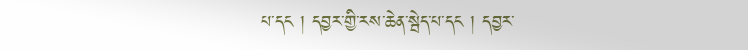པ་དང ། དབྱར་གྱི་རས་ཆེན་སྦེད་པ་དང ། དབྱར་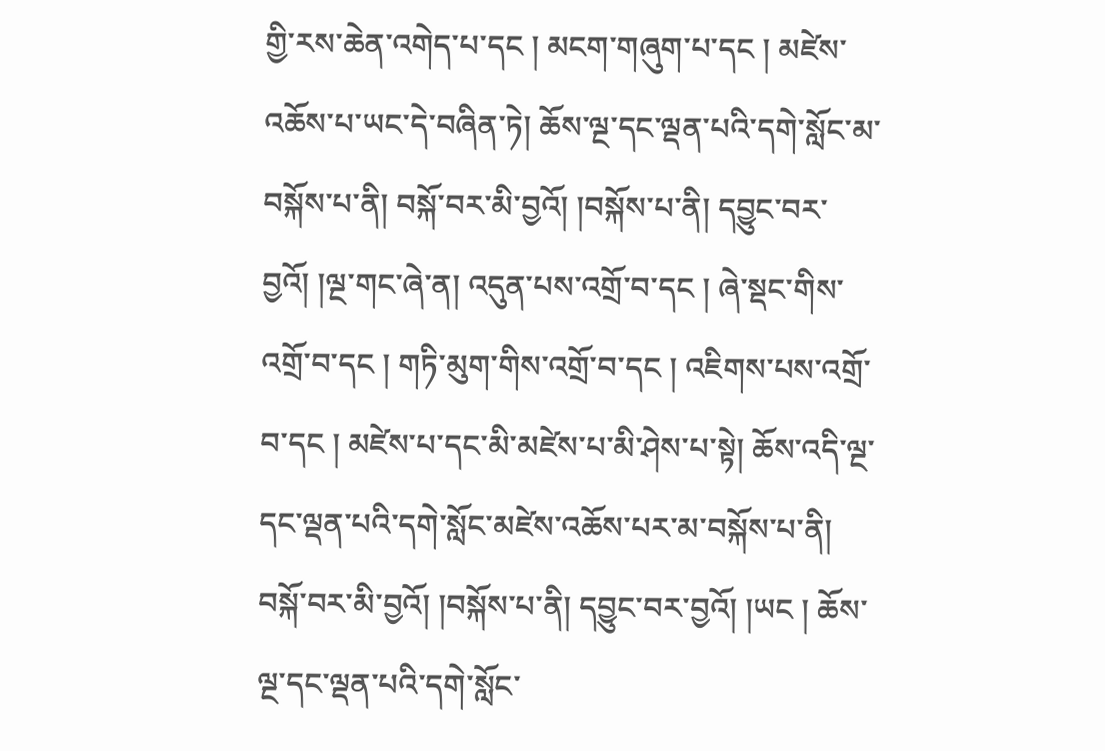གྱི་རས་ཆེན་འགེད་པ་དང ། མངག་གཞུག་པ་དང ། མཛེས་འཆོས་པ་ཡང་དེ་བཞིན་ཏེ། ཆོས་ལྔ་དང་ལྡན་པའི་དགེ་སློང་མ་བསྐོས་པ་ནི། བསྐོ་བར་མི་བྱའོ། །བསྐོས་པ་ནི། དབྱུང་བར་བྱའོ། །ལྔ་གང་ཞེ་ན། འདུན་པས་འགྲོ་བ་དང ། ཞེ་སྡང་གིས་འགྲོ་བ་དང ། གཏི་མུག་གིས་འགྲོ་བ་དང ། འཇིགས་པས་འགྲོ་བ་དང ། མཛེས་པ་དང་མི་མཛེས་པ་མི་ཤེས་པ་སྟེ། ཆོས་འདི་ལྔ་དང་ལྡན་པའི་དགེ་སློང་མཛེས་འཆོས་པར་མ་བསྐོས་པ་ནི། བསྐོ་བར་མི་བྱའོ། །བསྐོས་པ་ནི། དབྱུང་བར་བྱའོ། །ཡང ། ཆོས་ལྔ་དང་ལྡན་པའི་དགེ་སློང་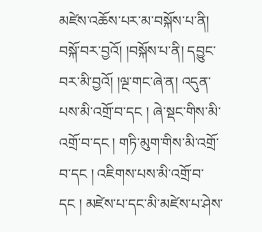མཛེས་འཆོས་པར་མ་བསྐོས་པ་ནི། བསྐོ་བར་བྱའོ། །བསྐོས་པ་ནི། དབྱུང་བར་མི་བྱའོ། །ལྔ་གང་ཞེ་ན། འདུན་པས་མི་འགྲོ་བ་དང ། ཞེ་སྡང་གིས་མི་འགྲོ་བ་དང ། གཏི་མུག་གིས་མི་འགྲོ་བ་དང ། འཇིགས་པས་མི་འགྲོ་བ་དང ། མཛེས་པ་དང་མི་མཛེས་པ་ཤེས་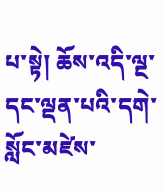པ་སྟེ། ཆོས་འདི་ལྔ་དང་ལྡན་པའི་དགེ་སློང་མཛེས་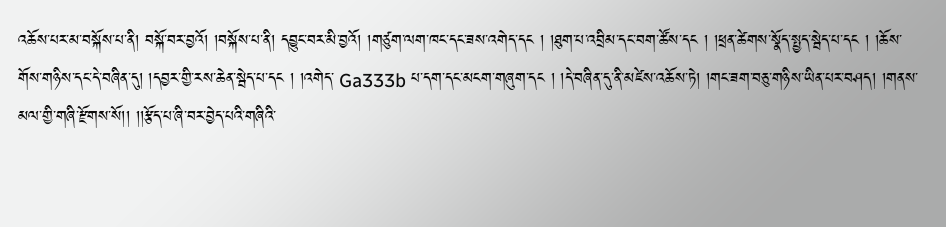འཆོས་པར་མ་བསྐོས་པ་ནི། བསྐོ་བར་བྱའོ། །བསྐོས་པ་ནི། དབྱུང་བར་མི་བྱའོ། །གཙུག་ལག་ཁང་དང་ཟས་འགེད་དང ། །ཐུག་པ་འབྲིམ་དང་བག་ཚོས་དང ། །ཕྲན་ཚེགས་སྣོད་སྤྱད་སྦེད་པ་དང ། །ཆོས་གོས་གཉིས་དང་དེ་བཞིན་དུ། །དབྱར་གྱི་རས་ཆེན་སྦེད་པ་དང ། །འགེད་ Ga333b པ་དག་དང་མངག་གཞུག་དང ། །དེ་བཞིན་དུ་ནི་མཛེས་འཆོས་ཏེ། །གང་ཟག་བཅུ་གཉིས་ཡིན་པར་བཤད། །གནས་མལ་གྱི་གཞི་རྫོགས་སོ།། །།རྩོད་པ་ཞི་བར་བྱེད་པའི་གཞིའི་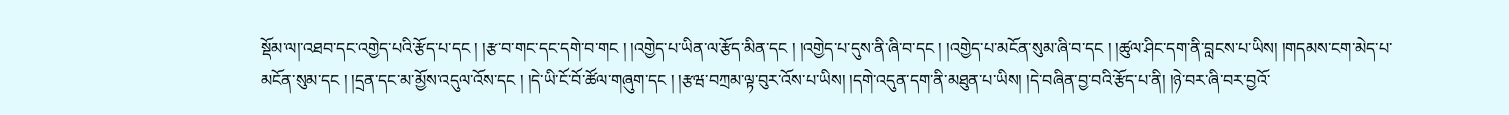སྡོམ་ལ།་འཐབ་དང་འགྱེད་པའི་རྩོད་པ་དང ། །རྩ་བ་གང་དང་དགེ་བ་གང ། །འགྱེད་པ་ཡིན་ལ་རྩོད་མིན་དང ། །འགྱེད་པ་དུས་ནི་ཞི་བ་དང ། །འགྱེད་པ་མངོན་སུམ་ཞི་བ་དང ། །ཚུལ་ཤིང་དག་ནི་བླངས་པ་ཡིས། །གདམས་ངག་མེད་པ་མངོན་སུམ་དང ། །དྲན་དང་མ་མྱོས་འདུལ་འོས་དང ། །དེ་ཡི་ངོ་བོ་ཚོལ་གཞུག་དང ། །རྩཝ་བཀྲམ་ལྟ་བུར་འོས་པ་ཡིས། །དགེ་འདུན་དག་ནི་མཐུན་པ་ཡིས། །དེ་བཞིན་བྱ་བའི་རྩོད་པ་ནི། །ཉེ་བར་ཞི་བར་བྱའོ་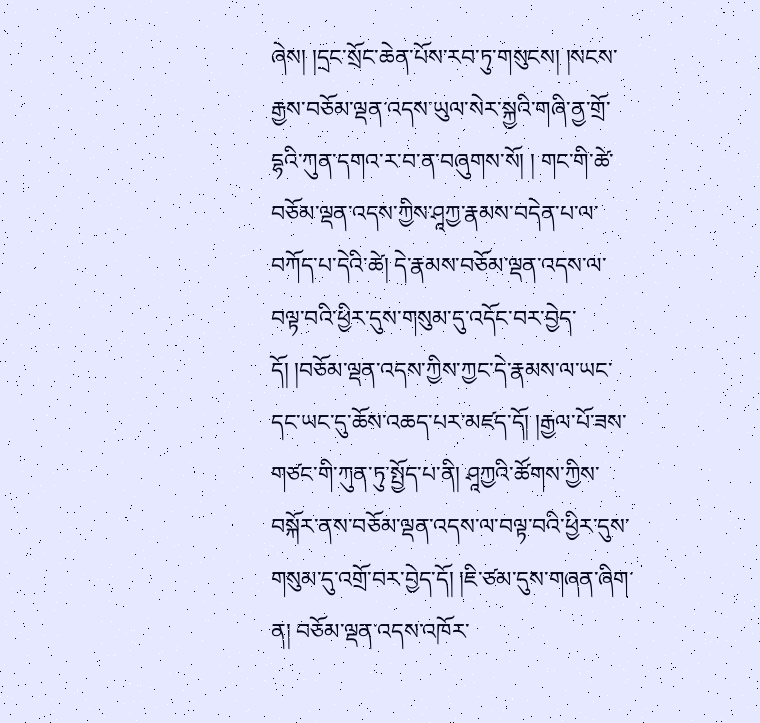ཞེས། །དྲང་སྲོང་ཆེན་པོས་རབ་ཏུ་གསུངས། །སངས་རྒྱས་བཅོམ་ལྡན་འདས་ཡུལ་སེར་སྐྱའི་གཞི་ནྱ་གྲོ་དྷའི་ཀུན་དགའ་ར་བ་ན་བཞུགས་སོ། ། གང་གི་ཚེ་བཅོམ་ལྡན་འདས་ཀྱིས་ཤཱཀྱ་རྣམས་བདེན་པ་ལ་བཀོད་པ་དེའི་ཚེ། དེ་རྣམས་བཅོམ་ལྡན་འདས་ལ་བལྟ་བའི་ཕྱིར་དུས་གསུམ་དུ་འདོང་བར་བྱེད་དོ། །བཅོམ་ལྡན་འདས་ཀྱིས་ཀྱང་དེ་རྣམས་ལ་ཡང་དང་ཡང་དུ་ཆོས་འཆད་པར་མཛད་དོ། །རྒྱལ་པོ་ཟས་གཙང་གི་ཀུན་ཏུ་སྤྱོད་པ་ནི། ཤཱཀྱའི་ཚོགས་ཀྱིས་བསྐོར་ནས་བཅོམ་ལྡན་འདས་ལ་བལྟ་བའི་ཕྱིར་དུས་གསུམ་དུ་འགྲོ་བར་བྱེད་དོ། །ཇི་ཙམ་དུས་གཞན་ཞིག་ན། བཅོམ་ལྡན་འདས་འཁོར་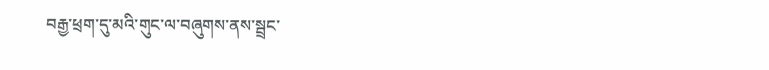བརྒྱ་ཕྲག་དུ་མའི་གུང་ལ་བཞུགས་ནས་སྦྲང་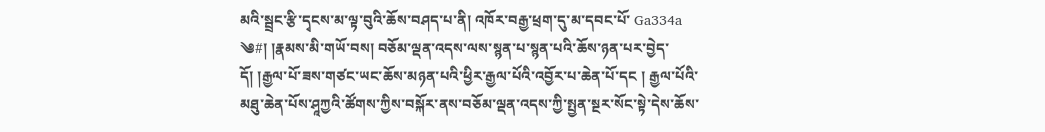མའི་སྦྲང་རྩི་དྭངས་མ་ལྟ་བུའི་ཆོས་བཤད་པ་ནི། འཁོར་བརྒྱ་ཕྲག་དུ་མ་དབང་པོ་ Ga334a ༄#། །རྣམས་མི་གཡོ་བས། བཅོམ་ལྡན་འདས་ལས་སྙན་པ་སྙན་པའི་ཆོས་ཉན་པར་བྱེད་དོ། །རྒྱལ་པོ་ཟས་གཙང་ཡང་ཆོས་མཉན་པའི་ཕྱིར་རྒྱལ་པོའི་འབྱོར་པ་ཆེན་པོ་དང ། རྒྱལ་པོའི་མཐུ་ཆེན་པོས་ཤཱཀྱའི་ཚོགས་ཀྱིས་བསྐོར་ནས་བཅོམ་ལྡན་འདས་ཀྱི་སྤྱན་སྔར་སོང་སྟེ་དེས་ཆོས་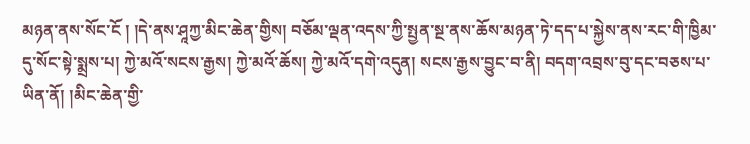མཉན་ནས་སོང་ངོ ། །དེ་ནས་ཤཱཀྱ་མིང་ཆེན་གྱིས། བཅོམ་ལྡན་འདས་ཀྱི་སྤྱན་སྔ་ནས་ཆོས་མཉན་ཏེ་དད་པ་སྐྱེས་ནས་རང་གི་ཁྱིམ་དུ་སོང་སྟེ་སྨྲས་པ། ཀྱེ་མའོ་སངས་རྒྱས། ཀྱེ་མའོ་ཆོས། ཀྱེ་མའོ་དགེ་འདུན། སངས་རྒྱས་བྱུང་བ་ནི། བདག་འབྲས་བུ་དང་བཅས་པ་ཡིན་ནོ། །མིང་ཆེན་གྱི་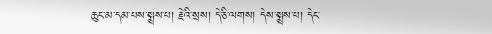ཆུང་མ་དམ་པས་སྨྲས་པ། རྗེའི་སྲས། དེ་ཅི་ལགས། དེས་སྨྲས་པ། དེང་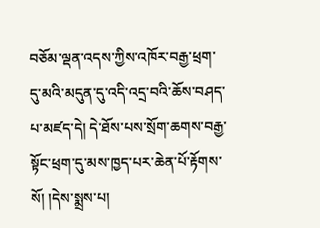བཅོམ་ལྡན་འདས་ཀྱིས་འཁོར་བརྒྱ་ཕྲག་དུ་མའི་མདུན་དུ་འདི་འདྲ་བའི་ཆོས་བཤད་པ་མཛད་དེ། དེ་ཐོས་པས་སྲོག་ཆགས་བརྒྱ་སྟོང་ཕྲག་དུ་མས་ཁྱད་པར་ཆེན་པོ་རྟོགས་སོ། །དེས་སྨྲས་པ།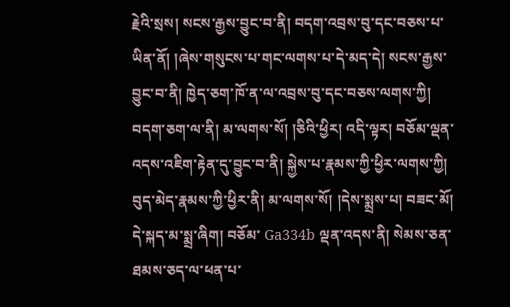རྗེའི་སྲས། སངས་རྒྱས་བྱུང་བ་ནི། བདག་འབྲས་བུ་དང་བཅས་པ་ཡིན་ནོ། །ཞེས་གསུངས་པ་གང་ལགས་པ་དེ་མད་དེ། སངས་རྒྱས་བྱུང་བ་ནི། ཁྱེད་ཅག་ཁོ་ན་ལ་འབྲས་བུ་དང་བཅས་ལགས་ཀྱི། བདག་ཅག་ལ་ནི། མ་ལགས་སོ། །ཅིའི་ཕྱིར། འདི་ལྟར། བཅོམ་ལྡན་འདས་འཇིག་རྟེན་དུ་བྱུང་བ་ནི། སྐྱེས་པ་རྣམས་ཀྱི་ཕྱིར་ལགས་ཀྱི། བུད་མེད་རྣམས་ཀྱི་ཕྱིར་ནི། མ་ལགས་སོ། །དེས་སྨྲས་པ། བཟང་མོ། དེ་སྐད་མ་སྨྲ་ཞིག། བཅོམ་ Ga334b ལྡན་འདས་ནི། སེམས་ཅན་ཐམས་ཅད་ལ་ཕན་པ་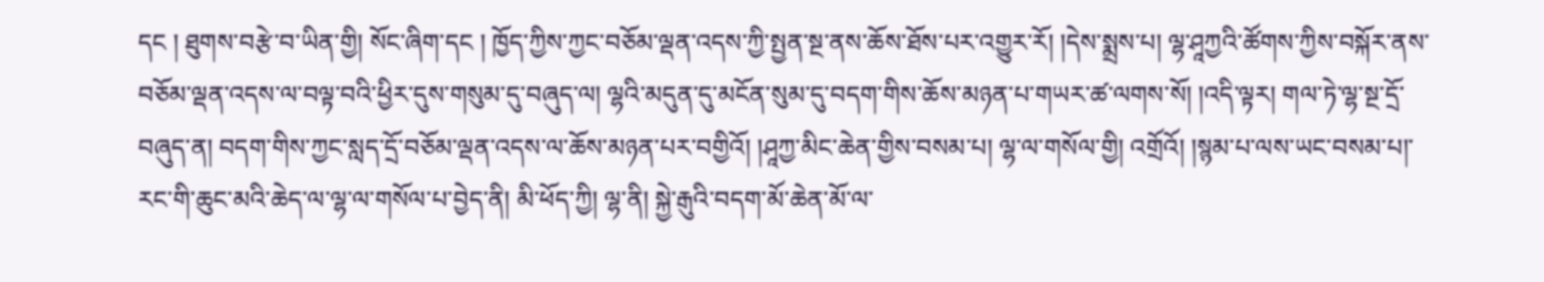དང ། ཐུགས་བརྩེ་བ་ཡིན་གྱི། སོང་ཞིག་དང ། ཁྱོད་ཀྱིས་ཀྱང་བཅོམ་ལྡན་འདས་ཀྱི་སྤྱན་སྔ་ནས་ཆོས་ཐོས་པར་འགྱུར་རོ། །དེས་སྨྲས་པ། ལྷ་ཤཱཀྱའི་ཚོགས་ཀྱིས་བསྐོར་ནས་བཅོམ་ལྡན་འདས་ལ་བལྟ་བའི་ཕྱིར་དུས་གསུམ་དུ་བཞུད་ལ། ལྷའི་མདུན་དུ་མངོན་སུམ་དུ་བདག་གིས་ཆོས་མཉན་པ་གཡར་ཚ་ལགས་སོ། །འདི་ལྟར། གལ་ཏེ་ལྷ་སྔ་དྲོ་བཞུད་ན། བདག་གིས་ཀྱང་སླད་དྲོ་བཅོམ་ལྡན་འདས་ལ་ཆོས་མཉན་པར་བགྱིའོ། །ཤཱཀྱ་མིང་ཆེན་གྱིས་བསམ་པ། ལྷ་ལ་གསོལ་གྱི། འགྲོའོ། །སྙམ་པ་ལས་ཡང་བསམ་པ།་རང་གི་ཆུང་མའི་ཆེད་ལ་ལྷ་ལ་གསོལ་པ་བྱེད་ནི། མི་ཕོད་ཀྱི། ལྷ་ནི། སྐྱེ་རྒུའི་བདག་མོ་ཆེན་མོ་ལ་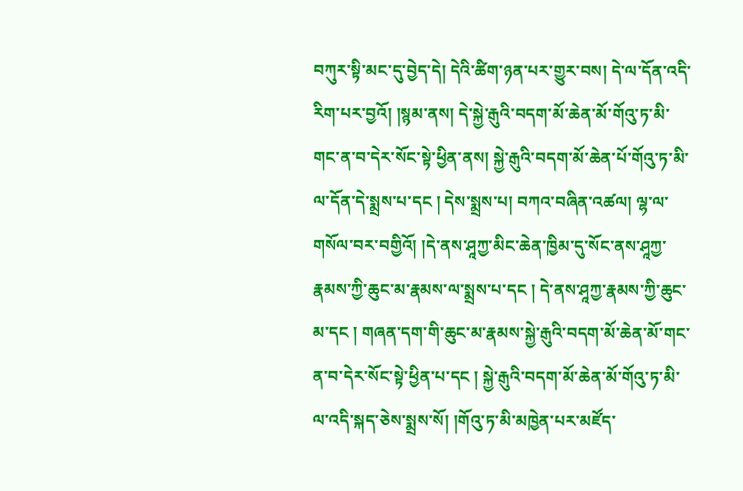བཀུར་སྟི་མང་དུ་བྱེད་དེ། དེའི་ཚིག་ཉན་པར་གྱུར་བས། དེ་ལ་དོན་འདི་རིག་པར་བྱའོ། །སྙམ་ནས། དེ་སྐྱེ་རྒུའི་བདག་མོ་ཆེན་མོ་གོའུ་ཏ་མི་གང་ན་བ་དེར་སོང་སྟེ་ཕྱིན་ནས། སྐྱེ་རྒུའི་བདག་མོ་ཆེན་པོ་གོའུ་ཏ་མི་ལ་དོན་དེ་སྨྲས་པ་དང ། དེས་སྨྲས་པ། བཀའ་བཞིན་འཚལ། ལྷ་ལ་གསོལ་བར་བགྱིའོ། །དེ་ནས་ཤཱཀྱ་མིང་ཆེན་ཁྱིམ་དུ་སོང་ནས་ཤཱཀྱ་རྣམས་ཀྱི་ཆུང་མ་རྣམས་ལ་སྨྲས་པ་དང ། དེ་ནས་ཤཱཀྱ་རྣམས་ཀྱི་ཆུང་མ་དང ། གཞན་དག་གི་ཆུང་མ་རྣམས་སྐྱེ་རྒུའི་བདག་མོ་ཆེན་མོ་གང་ན་བ་དེར་སོང་སྟེ་ཕྱིན་པ་དང ། སྐྱེ་རྒུའི་བདག་མོ་ཆེན་མོ་གོའུ་ཏ་མི་ལ་འདི་སྐད་ཅེས་སྨྲས་སོ། །གོའུ་ཏ་མི་མཁྱེན་པར་མཛོད་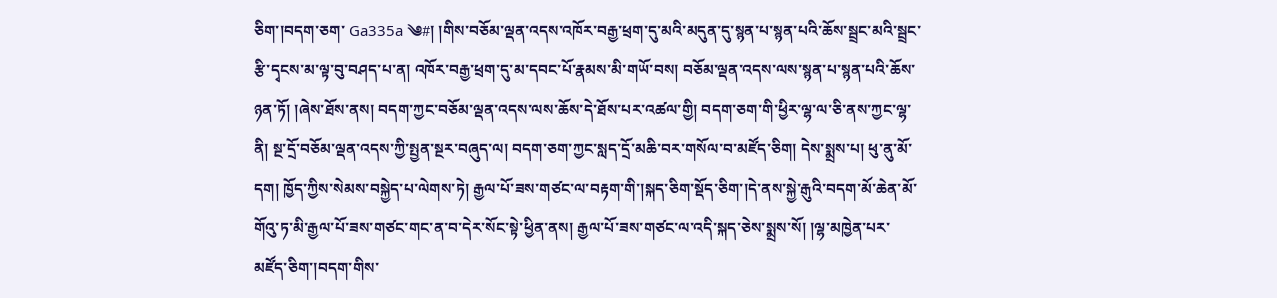ཅིག་།བདག་ཅག་ Ga335a ༄#། །གིས་བཅོམ་ལྡན་འདས་འཁོར་བརྒྱ་ཕྲག་དུ་མའི་མདུན་དུ་སྙན་པ་སྙན་པའི་ཆོས་སྦྲང་མའི་སྦྲང་རྩི་དྭངས་མ་ལྟ་བུ་བཤད་པ་ན། འཁོར་བརྒྱ་ཕྲག་དུ་མ་དབང་པོ་རྣམས་མི་གཡོ་བས། བཅོམ་ལྡན་འདས་ལས་སྙན་པ་སྙན་པའི་ཆོས་ཉན་ཏོ། །ཞེས་ཐོས་ནས། བདག་ཀྱང་བཅོམ་ལྡན་འདས་ལས་ཆོས་དེ་ཐོས་པར་འཚལ་གྱི། བདག་ཅག་གི་ཕྱིར་ལྷ་ལ་ཅི་ནས་ཀྱང་ལྷ་ནི། སྔ་དྲོ་བཅོམ་ལྡན་འདས་ཀྱི་སྤྱན་སྔར་བཞུད་ལ། བདག་ཅག་ཀྱང་སླད་དྲོ་མཆི་བར་གསོལ་བ་མཛོད་ཅིག། དེས་སྨྲས་པ། ཕུ་ནུ་མོ་དག། ཁྱོད་ཀྱིས་སེམས་བསྐྱེད་པ་ལེགས་ཏེ། རྒྱལ་པོ་ཟས་གཙང་ལ་བརྟག་གི་།སྐད་ཅིག་སྡོད་ཅིག་།དེ་ནས་སྐྱེ་རྒུའི་བདག་མོ་ཆེན་མོ་གོའུ་ཏ་མི་རྒྱལ་པོ་ཟས་གཙང་གང་ན་བ་དེར་སོང་སྟེ་ཕྱིན་ནས། རྒྱལ་པོ་ཟས་གཙང་ལ་འདི་སྐད་ཅེས་སྨྲས་སོ། །ལྷ་མཁྱེན་པར་མཛོད་ཅིག་།བདག་གིས་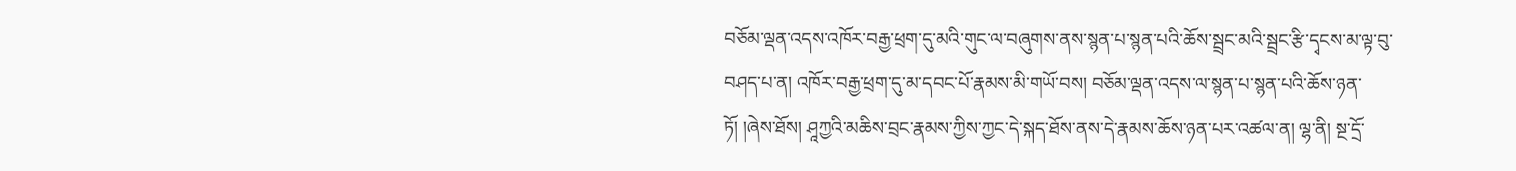བཅོམ་ལྡན་འདས་འཁོར་བརྒྱ་ཕྲག་དུ་མའི་གུང་ལ་བཞུགས་ནས་སྙན་པ་སྙན་པའི་ཆོས་སྦྲང་མའི་སྦྲང་རྩི་དྭངས་མ་ལྟ་བུ་བཤད་པ་ན། འཁོར་བརྒྱ་ཕྲག་དུ་མ་དབང་པོ་རྣམས་མི་གཡོ་བས། བཅོམ་ལྡན་འདས་ལ་སྙན་པ་སྙན་པའི་ཆོས་ཉན་ཏོ། །ཞེས་ཐོས། ཤཱཀྱའི་མཆིས་བྲང་རྣམས་ཀྱིས་ཀྱང་དེ་སྐད་ཐོས་ནས་དེ་རྣམས་ཆོས་ཉན་པར་འཚལ་ན། ལྷ་ནི། སྔ་དྲོ་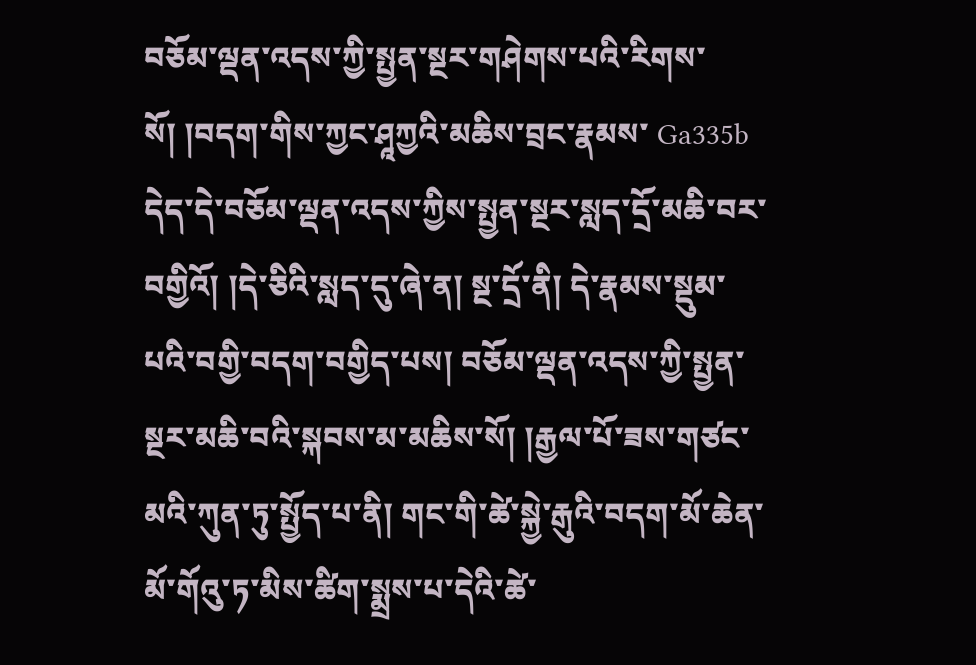བཅོམ་ལྡན་འདས་ཀྱི་སྤྱན་སྔར་གཤེགས་པའི་རིགས་སོ། །བདག་གིས་ཀྱང་ཤཱཀྱའི་མཆིས་བྲང་རྣམས་ Ga335b དེད་དེ་བཅོམ་ལྡན་འདས་ཀྱིས་སྤྱན་སྔར་སླད་དྲོ་མཆི་བར་བགྱིའོ། །དེ་ཅིའི་སླད་དུ་ཞེ་ན། སྔ་དྲོ་ནི། དེ་རྣམས་སྡུམ་པའི་བགྱི་བདག་བགྱིད་པས། བཅོམ་ལྡན་འདས་ཀྱི་སྤྱན་སྔར་མཆི་བའི་སྐབས་མ་མཆིས་སོ། །རྒྱལ་པོ་ཟས་གཙང་མའི་ཀུན་ཏུ་སྤྱོད་པ་ནི། གང་གི་ཚེ་སྐྱེ་རྒུའི་བདག་མོ་ཆེན་མོ་གོའུ་ཏ་མིས་ཚིག་སྨྲས་པ་དེའི་ཚེ་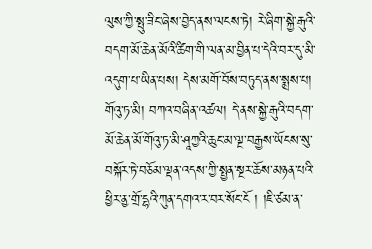ལུས་ཀྱི་སྤུ་ཟིང་ཞེས་བྱེད་ནས་ལངས་ཏེ། རེ་ཞིག་སྐྱེ་རྒུའི་བདག་མོ་ཆེན་མོའི་ཚིག་གི་ལན་མ་བྱིན་པ་དེའི་བར་དུ་མི་འདུག་པ་ཡིན་པས། དེས་མགོ་བོས་བཏུད་ནས་སྨྲས་པ། གོའུ་ཏ་མི། བཀའ་བཞིན་འཚལ། དེ་ནས་སྐྱེ་རྒུའི་བདག་མོ་ཆེན་མོ་གོའུ་ཏ་མི་ཤཱཀྱའི་ཆུང་མ་ལྔ་བརྒྱས་ཡོངས་སུ་བསྐོར་ཏེ་བཅོམ་ལྡན་འདས་ཀྱི་སྤྱན་སྔར་ཆོས་མཉན་པའི་ཕྱིར་ནྱ་གྲོ་དྷའི་ཀུན་དགའ་ར་བར་སོང་ངོ ། །ཇི་ཙམ་ན་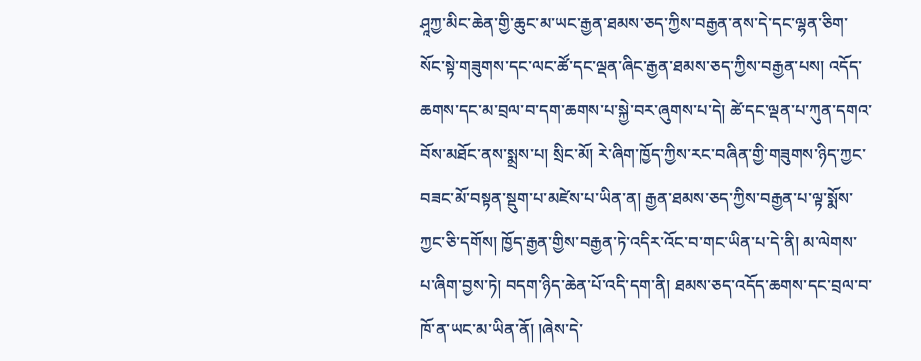ཤཱཀྱ་མིང་ཆེན་གྱི་ཆུང་མ་ཡང་རྒྱན་ཐམས་ཅད་ཀྱིས་བརྒྱན་ནས་དེ་དང་ལྷན་ཅིག་སོང་སྟེ་གཟུགས་དང་ལང་ཚོ་དང་ལྡན་ཞིང་རྒྱན་ཐམས་ཅད་ཀྱིས་བརྒྱན་པས། འདོད་ཆགས་དང་མ་བྲལ་བ་དག་ཆགས་པ་སྐྱེ་བར་ཞུགས་པ་དེ། ཚེ་དང་ལྡན་པ་ཀུན་དགའ་བོས་མཐོང་ནས་སྨྲས་པ། སྲིང་མོ། རེ་ཞིག་ཁྱོད་ཀྱིས་རང་བཞིན་གྱི་གཟུགས་ཉིད་ཀྱང་བཟང་མོ་བསྟན་སྡུག་པ་མཛེས་པ་ཡིན་ན། རྒྱན་ཐམས་ཅད་ཀྱིས་བརྒྱན་པ་ལྟ་སྨོས་ཀྱང་ཅི་དགོས། ཁྱོད་རྒྱན་གྱིས་བརྒྱན་ཏེ་འདིར་འོང་བ་གང་ཡིན་པ་དེ་ནི། མ་ལེགས་པ་ཞིག་བྱས་ཏེ། བདག་ཉིད་ཆེན་པོ་འདི་དག་ནི། ཐམས་ཅད་འདོད་ཆགས་དང་བྲལ་བ་ཁོ་ན་ཡང་མ་ཡིན་ནོ། །ཞེས་དེ་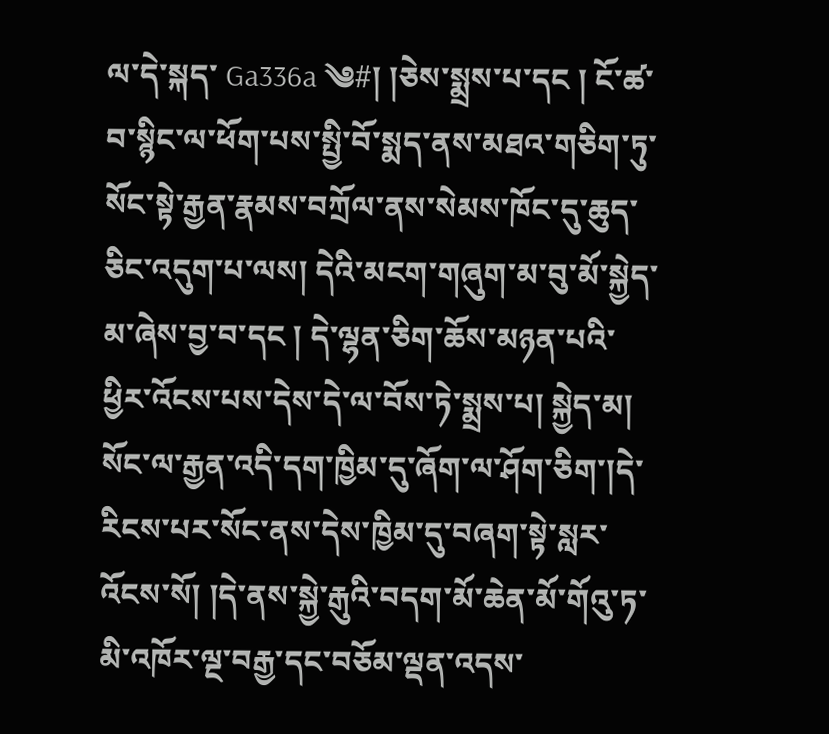ལ་དེ་སྐད་ Ga336a ༄#། །ཅེས་སྨྲས་པ་དང ། ངོ་ཚ་བ་སྙིང་ལ་ཕོག་པས་སྤྱི་བོ་སྨད་ནས་མཐའ་གཅིག་ཏུ་སོང་སྟེ་རྒྱན་རྣམས་བཀྲོལ་ནས་སེམས་ཁོང་དུ་ཆུད་ཅིང་འདུག་པ་ལས། དེའི་མངག་གཞུག་མ་བུ་མོ་སྐྱེད་མ་ཞེས་བྱ་བ་དང ། དེ་ལྷན་ཅིག་ཆོས་མཉན་པའི་ཕྱིར་འོངས་པས་དེས་དེ་ལ་བོས་ཏེ་སྨྲས་པ། སྐྱེད་མ། སོང་ལ་རྒྱན་འདི་དག་ཁྱིམ་དུ་ཞོག་ལ་ཤོག་ཅིག་།དེ་རིངས་པར་སོང་ནས་དེས་ཁྱིམ་དུ་བཞག་སྟེ་སླར་འོངས་སོ། །དེ་ནས་སྐྱེ་རྒུའི་བདག་མོ་ཆེན་མོ་གོའུ་ཏ་མི་འཁོར་ལྔ་བརྒྱ་དང་བཅོམ་ལྡན་འདས་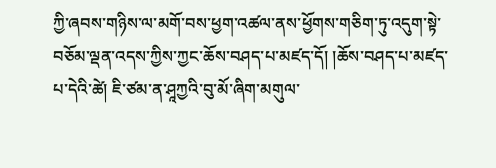ཀྱི་ཞབས་གཉིས་ལ་མགོ་བས་ཕྱག་འཚལ་ནས་ཕྱོགས་གཅིག་ཏུ་འདུག་སྟེ་བཅོམ་ལྡན་འདས་ཀྱིས་ཀྱང་ཆོས་བཤད་པ་མཛད་དོ། །ཆོས་བཤད་པ་མཛད་པ་དེའི་ཚེ། ཇི་ཙམ་ན་ཤཱཀྱའི་བུ་མོ་ཞིག་མགུལ་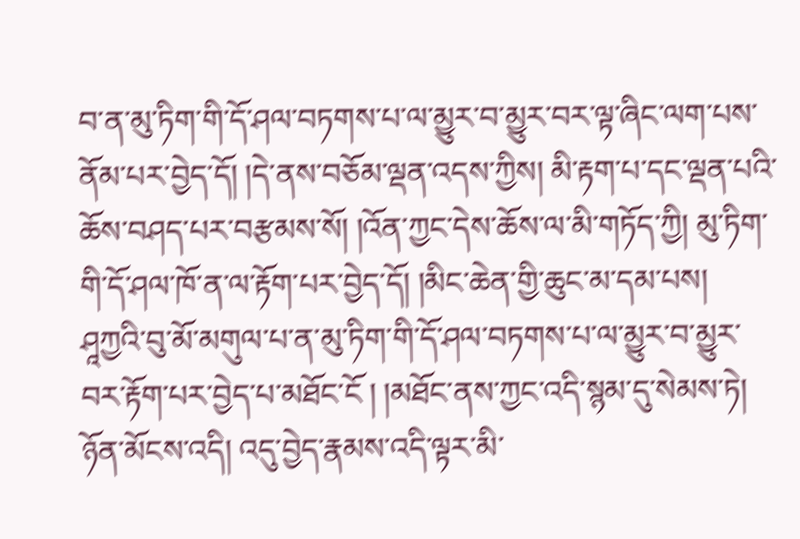བ་ན་མུ་ཏིག་གི་དོ་ཤལ་བཏགས་པ་ལ་མྱུར་བ་མྱུར་བར་ལྟ་ཞིང་ལག་པས་ནོམ་པར་བྱེད་དོ། །དེ་ནས་བཅོམ་ལྡན་འདས་ཀྱིས། མི་རྟག་པ་དང་ལྡན་པའི་ཆོས་བཤད་པར་བརྩམས་སོ། །འོན་ཀྱང་དེས་ཆོས་ལ་མི་གཏོད་ཀྱི། མུ་ཏིག་གི་དོ་ཤལ་ཁོ་ན་ལ་རྟོག་པར་བྱེད་དོ། །མིང་ཆེན་གྱི་ཆུང་མ་དམ་པས། ཤཱཀྱའི་བུ་མོ་མགུལ་པ་ན་མུ་ཏིག་གི་དོ་ཤལ་བཏགས་པ་ལ་མྱུར་བ་མྱུར་བར་རྟོག་པར་བྱེད་པ་མཐོང་ངོ ། །མཐོང་ནས་ཀྱང་འདི་སྙམ་དུ་སེམས་ཏེ། ཉོན་མོངས་འདི། འདུ་བྱེད་རྣམས་འདི་ལྟར་མི་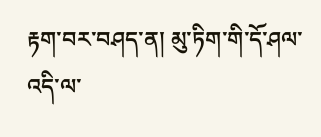རྟག་བར་བཤད་ན། མུ་ཏིག་གི་དོ་ཤལ་འདི་ལ་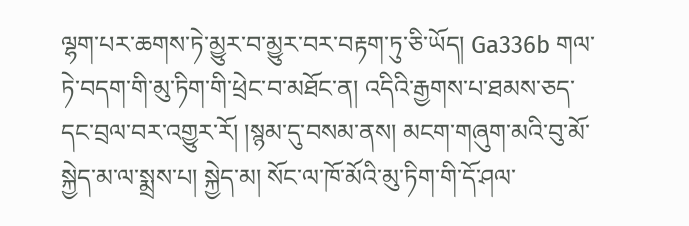ལྷག་པར་ཆགས་ཏེ་མྱུར་བ་མྱུར་བར་བརྟག་ཏུ་ཅི་ཡོད། Ga336b གལ་ཏེ་བདག་གི་མུ་ཏིག་གི་ཕྲེང་བ་མཐོང་ན། འདིའི་རྒྱགས་པ་ཐམས་ཅད་དང་བྲལ་བར་འགྱུར་རོ། །སྙམ་དུ་བསམ་ནས། མངག་གཞུག་མའི་བུ་མོ་སྐྱེད་མ་ལ་སྨྲས་པ། སྐྱེད་མ། སོང་ལ་ཁོ་མོའི་མུ་ཏིག་གི་དོ་ཤལ་